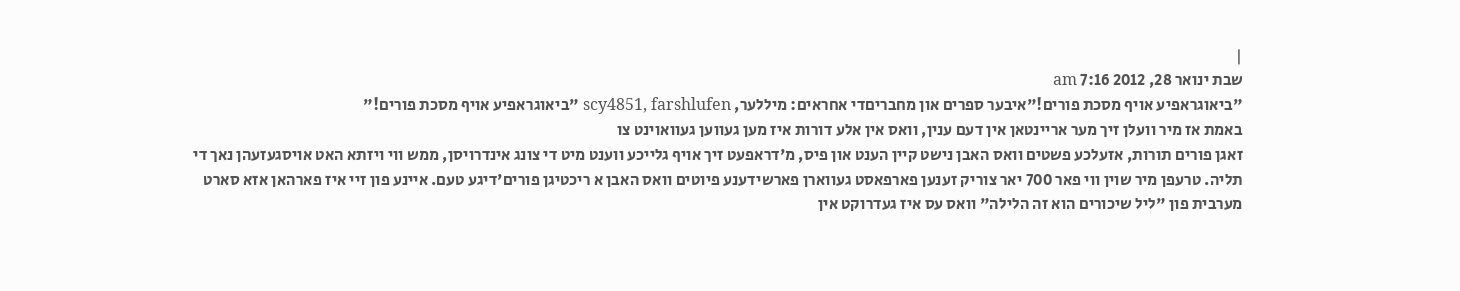|
שבת ינואר 28, 2012 7:16 am
"ביאוגראפיע אויף מסכת פורים!"איבער ספרים און מחבריםדי אחראים: מיללער, scy4851, farshlufen "ביאוגראפיע אויף מסכת פורים!"
באמת אז מיר וועלן זיך מער אריינטאן אין דעם ענין, וואס אין אלע דורות איז מען געווען געוואוינט צו
זאגן פורים תורות, אזעלכע פשטים וואס האבן נישט קיין הענט און פיס, מ'דראפעט זיך אויף גלייכע ווענט מיט די צונג אינדרויסן, ממש ווי ויזתא האט אויסגעזעהן נאך די תליה. טרעפן מיר שוין ווי פאר 700 יאר צוריק זענען פארפאסט געווארן פארשידענע פיוטים וואס האבן א ריכטיגן פורים'דיגע טעם. איינע פון זיי איז פארהאן אזא סארט מערבית פון "ליל שיכורים הוא זה הלילה" וואס עס איז געדרוקט אין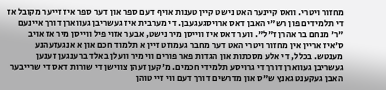מחזור ויטרי. וואס קיינער האט נישט קיין טענות אויף דעם ספר און דער ספר איז זייער מקובל אז די תלמידים פון רש"י האבן דאס ארויסגעגעבן. די מערבית איז געשריבן געווארן דורך איינעם "ר' מנחם בר אהרן ז"ל". ווער דאס איז ווייסן מיר נישט, אבער אזוי פיל ווייסן מיר אז אויב ס'איז אריין אין מחזור ויטרי האט דער מחבר געמוזט זיין א תלמוד חכם און א אנגעזעהנע מענטש. בכלל, די אלע מסכתות און הגדות פאר פורים ווי מיר וועלן באלד ברענגען זענען געשריבן געווארן דורך די גרויסע תלמידי חכמים. מ'קען זעהן צווישן די שורות דאס די שרייבער האבן געקענט גאנץ ש"ס און מדרשים דורך דעם ווי זיי טוהן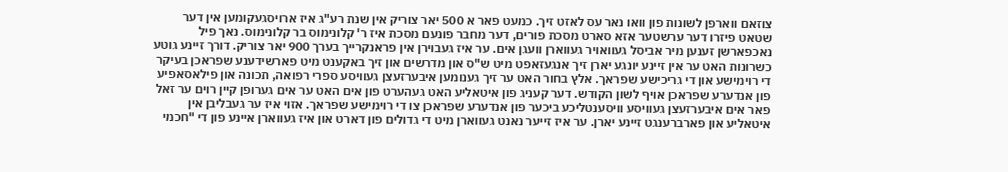צוזאם ווארפן לשונות פון וואו נאר עס לאזט זיך. כמעט פאר א 500 יאר צוריק אין שנת רע"ג איז ארויסגעקומען אין דער שטאט פיזרו דער ערשטער אזא סארט מסכת פורים, דער מחבר פונעם מסכת איז ר' קלונימוס בר קלונימוס. נאך פיל נאכפארשן זענען מיר אביסל געוואויר געווארן וועגן אים. ער איז געבוירן אין פראנקרייך בערך 900 יאר צוריק. דורך זיינע גוטע כשרונות האט ער אין זיינע יונגע יארן זיך אנגעזאפט מיט ש"ס און מדרשים און זיך באקענט מיט פארשידענע שפראכן בעיקר די רוימישע און די גריכישע שפראך. אלץ בחור האט ער זיך גענומען איבערזעצן געוויסע ספרי רפואה, תכונה און פילאסאפיע פון אנדערע שפראכן אויף לשון הקודש. דער קעניג פון איטאליע האט געהערט פון אים האט ער אים גערופן קיין רוים ער זאל פאר אים איבערזעצן געוויסע וויסענטליכע ביכער פון אנדערע שפראכן צו די רוימישע שפראך. אזוי איז ער געבליבן אין איטאליע און פארברענגט זיינע יארן. ער איז זייער נאנט געווארן מיט די גדולים פון דארט און איז געווארן איינע פון די "חכמי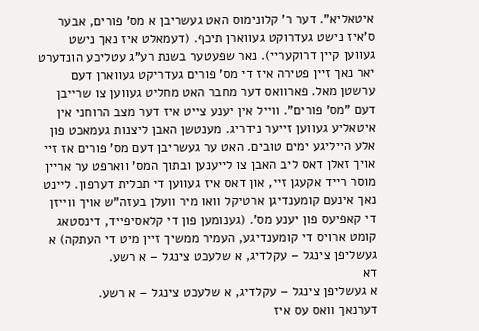איטאליא". דער ר' קלונימוס האט געשריבן א מס' פורים, אבער ס'איז נישט געדרוקט געווארן תיכף. (דעמאלט איז נאך נישט געווען קיין דרוקעריי). נאר שפעטער בשנת רע"ג עטליכע הונדערט יאר נאך זיין פטירה איז די מס' פורים געדריקט געווארן דעם ערשטן מאל. פארוואס דער מחבר האט מחליט געווען צו שרייבן דעם "מס' פורים". ווייל אין יענע צייט איז דער מצב הרוחני אין איטאליע געווען זייער נידריג. מענטשן האבן ליצנות געמאכט פון אלע הייליגע ימים טובים. האט ער געשריבן דעם מס' פורים אז זיי אויך זאלן דאס ליב האבן צו לייענען ובתוך המס' ווארפט ער אריין מוסר רייד אקעגן זיי, און דאס איז געווען די תכלית דערפון. ליינט נאך אינעם קומענדיגן ארטיקל וואו מיר וועלן בעזה"ש אויך ווייזן די קאפיעס פון יענע מס'. (גענומען פון די קלאסיפייד, דינסטאג קומט ארויס די קומענדיגע, העמיר ממשיך זיין מיט די העתקה) א געשליפן צינגל – עקלדיג, א שלעכט צינגל – א רשע.
דא
א געשליפן צינגל – עקלדיג, א שלעכט צינגל – א רשע.
דערנאך וואס עס איז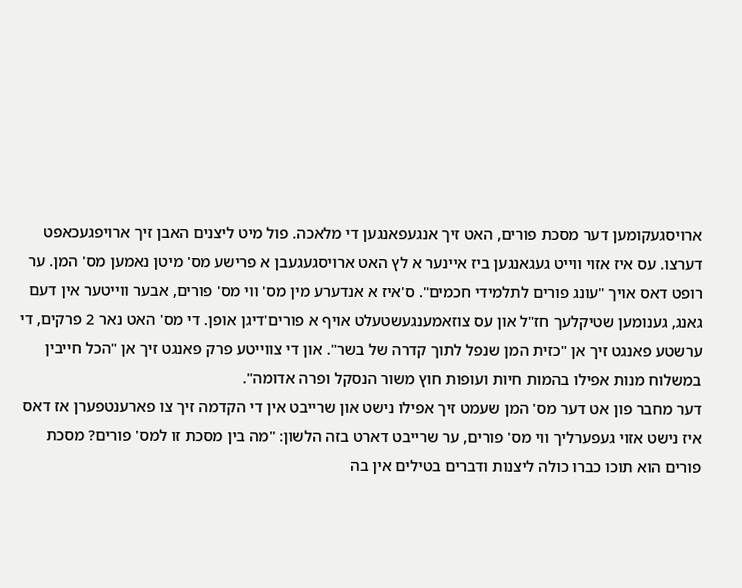ארויסגעקומען דער מסכת פורים, האט זיך אנגעפאנגען די מלאכה. פול מיט ליצנים האבן זיך ארויפגעכאפט דערצו. עס איז אזוי ווייט געגאנגען ביז איינער א לץ האט ארויסגעגעבן א פרישע מס' מיטן נאמען מס' המן. ער רופט דאס אויך "עונג פורים לתלמידי חכמים". ס'איז א אנדערע מין מס' ווי מס' פורים, אבער ווייטער אין דעם גאנג, גענומען שטיקלעך חז"ל און עס צוזאמענגעשטעלט אויף א פורים'דיגן אופן. די מס' האט נאר 2 פרקים, די ערשטע פאנגט זיך אן "כזית המן שנפל לתוך קדרה של בשר". און די צווייטע פרק פאנגט זיך אן "הכל חייבין במשלוח מנות אפילו בהמות חיות ועופות חוץ משור הנסקל ופרה אדומה".
דער מחבר פון אט דער מס' המן שעמט זיך אפילו נישט און שרייבט אין די הקדמה זיך צו פארענטפערן אז דאס איז נישט אזוי געפערליך ווי מס' פורים, ער שרייבט דארט בזה הלשון: "מה בין מסכת זו למס' פורים? מסכת פורים הוא תוכו כברו כולה ליצנות ודברים בטילים אין בה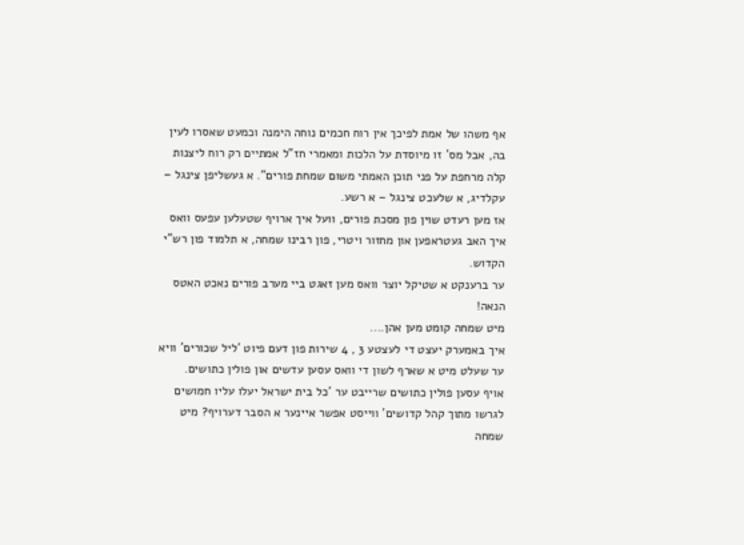אף משהו של אמת לפיכך אין רוח חכמים נוחה הימנה וכמעט שאסרו לעין בה, אבל מס' זו מיוסדת על הלכות ומאמרי חז"ל אמתיים רק רוח ליצנות קלה מרחפת על פני תוכן האמתי משום שמחת פורים". א געשליפן צינגל – עקלדיג, א שלעכט צינגל – א רשע.
אז מען רעדט שוין פון מסכת פורים, וועל איך ארויף שטעלען עפעס וואס איך האב געטראפען און מחזור ויטרי, פון רבינו שמחה, א תלמוד פון רש"י הקדוש.
ער ברענקט א שטיקל יוצר וואס מען זאגט ביי מערב פורים נאכט האטס הנאה!
מיט שמחה קומט מען אהן....
איך באמערק יעצט די לעצטע 3 , 4 שירות פון דעם פיוט 'ליל שכורים' וויא ער שעלט מיט א שארף לשון די וואס עסען עדשים און פולין כתושים.
אויף עסען פולין כתושים שרייבט ער 'כל בית ישראל יעלו עליו חמושים לגרשו מתוך קהל קדושים' ווייסט אפשר איינער א הסבר דערויף? מיט שמחה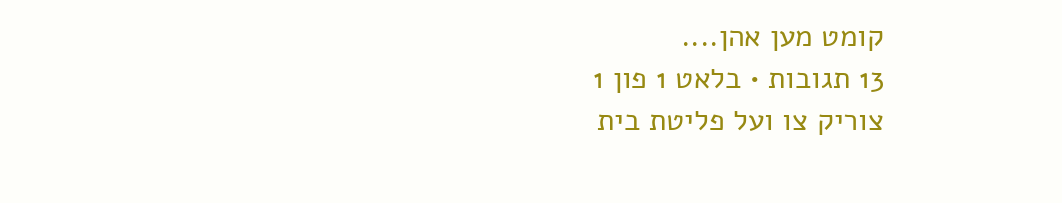קומט מען אהן....
13 תגובות • בלאט 1 פון 1
צוריק צו ועל פליטת בית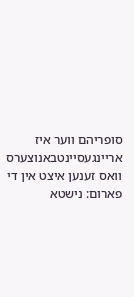סופריהם ווער איז אריינגעסיינטבאנוצערס וואס זענען איצט אין די פארום: נישטא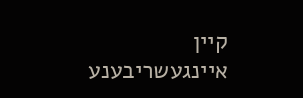קיין איינגעשריבענע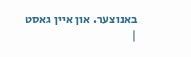באנוצער. און איין גאסט
|